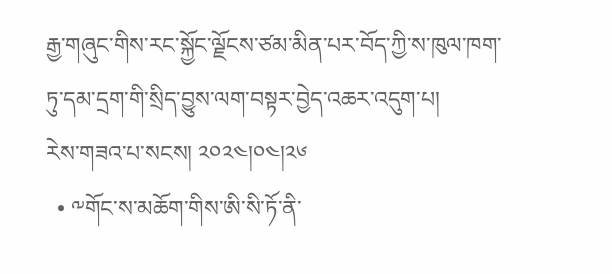རྒྱ་གཞུང་གིས་རང་སྐྱོང་ལྗོངས་ཙམ་མིན་པར་བོད་ཀྱི་ས་ཁུལ་ཁག་ཏུ་དམ་དྲག་གི་སྲིད་བྱུས་ལག་བསྟར་བྱེད་འཆར་འདུག་པ།
རེས་གཟའ་པ་སངས། ༢༠༢༤།༠༤།༢༦
  • ༸གོང་ས་མཆོག་གིས་ཨི་སི་ཏོ་ནི་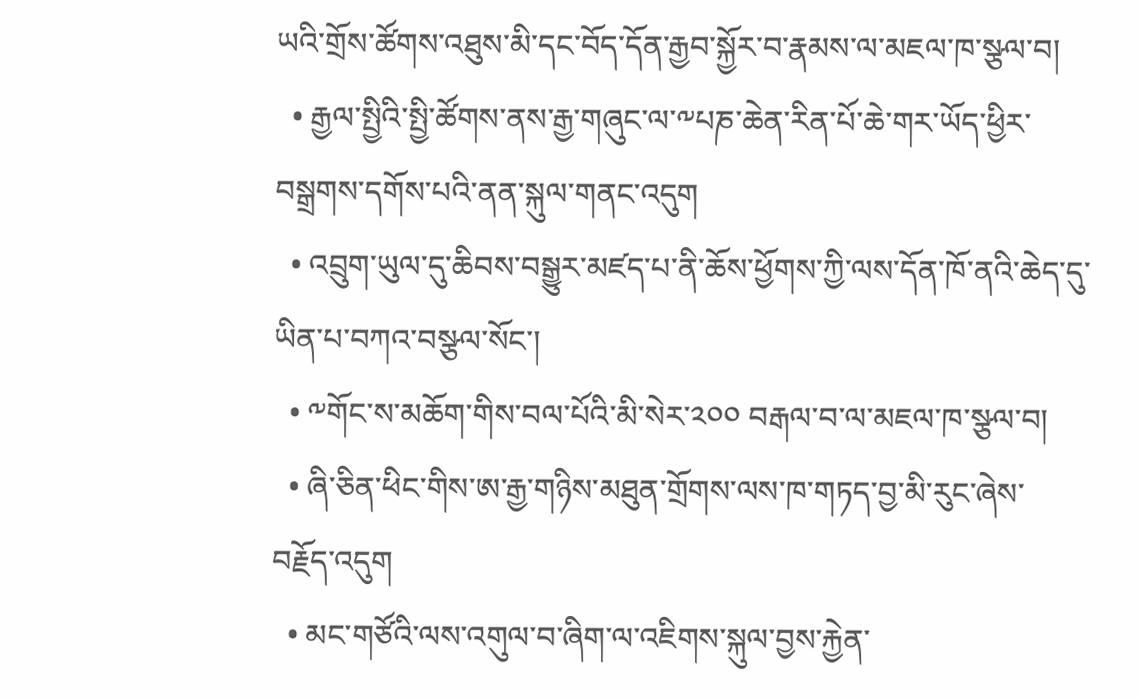ཡའི་གྲོས་ཚོགས་འཐུས་མི་དང་བོད་དོན་རྒྱབ་སྐྱོར་བ་རྣམས་ལ་མཇལ་ཁ་སྩལ་བ།
  • རྒྱལ་སྤྱིའི་སྤྱི་ཚོགས་ནས་རྒྱ་གཞུང་ལ་༸པཎ་ཆེན་རིན་པོ་ཆེ་གར་ཡོད་ཕྱིར་བསྒྲགས་དགོས་པའི་ནན་སྐུལ་གནང་འདུག
  • འབྲུག་ཡུལ་དུ་ཆིབས་བསྒྱུར་མཛད་པ་ནི་ཆོས་ཕྱོགས་ཀྱི་ལས་དོན་ཁོ་ནའི་ཆེད་དུ་ཡིན་པ་བཀའ་བསྩལ་སོང་།
  • ༸གོང་ས་མཆོག་གིས་བལ་པོའི་མི་སེར་༢༠༠ བརྒལ་བ་ལ་མཇལ་ཁ་སྩལ་བ།
  • ཞི་ཅིན་ཕིང་གིས་ཨ་རྒྱ་གཉིས་མཐུན་གྲོགས་ལས་ཁ་གཏད་བྱ་མི་རུང་ཞེས་བརྗོད་འདུག
  • མང་གཙོའི་ལས་འགུལ་བ་ཞིག་ལ་འཇིགས་སྐུལ་བྱས་རྐྱེན་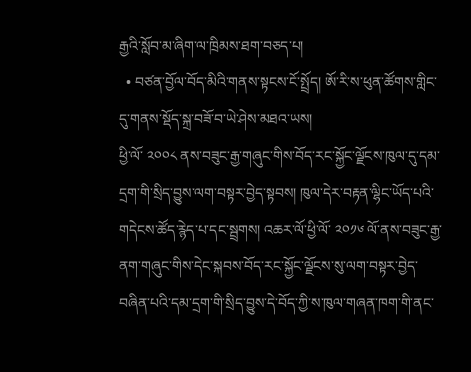རྒྱའི་སློབ་མ་ཞིག་ལ་ཁྲིམས་ཐག་བཅད་པ།
  • བཙན་བྱོལ་བོད་མིའི་གནས་སྟངས་ངོ་སྤྲོད། ཨོ་རི་ས་ཕུན་ཚོགས་གླིང་དུ་གནས་སྡོད་སྐྲ་བཟོ་བ་ཡེ་ཤེས་མཐའ་ཡས།
ཕྱི་ལོ་ ༢༠༠༨ ནས་བཟུང་རྒྱ་གཞུང་གིས་བོད་རང་སྐྱོང་ལྗོངས་ཁུལ་དུ་དམ་དྲག་གི་སྲིད་བྱུས་ལག་བསྟར་བྱེད་སྟབས། ཁུལ་དེར་བརྟན་ལྷིང་ཡོད་པའི་གདེངས་ཚོད་རྙེད་པ་དང་སྦྲགས། འཆར་ལོ་ཕྱི་ལོ་ ༢༠༡༦ ལོ་ནས་བཟུང་རྒྱ་ནག་གཞུང་གིས་དེང་སྐབས་བོད་རང་སྐྱོང་ལྗོངས་སུ་ལག་བསྟར་བྱེད་བཞིན་པའི་དམ་དྲག་གི་སྲིད་བྱུས་དེ་བོད་ཀྱི་ས་ཁུལ་གཞན་ཁག་གི་ནང་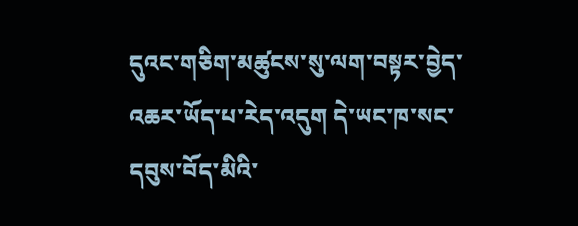དུའང་གཅིག་མཚུངས་སུ་ལག་བསྟར་བྱེད་འཆར་ཡོད་པ་རེད་འདུག དེ་ཡང་ཁ་སང་དབུས་བོད་མིའི་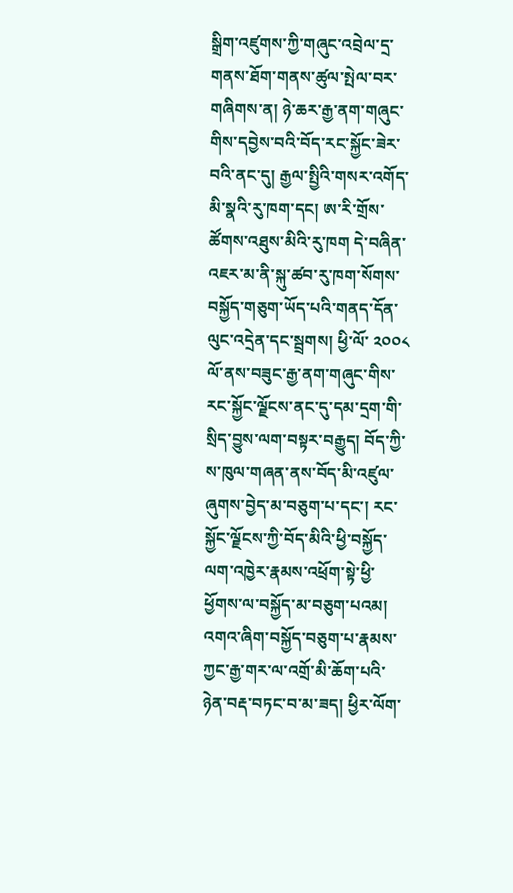སྒྲིག་འཛུགས་ཀྱི་གཞུང་འབྲེལ་དྲ་གནས་ཐོག་གནས་ཚུལ་སྤེལ་བར་གཞིགས་ན། ཉེ་ཆར་རྒྱ་ནག་གཞུང་གིས་དབྱེས་བའི་བོད་རང་སྐྱོང་ཟེར་བའི་ནང་དུ། རྒྱལ་སྤྱིའི་གསར་འགོད་མི་སྣའི་རུ་ཁག་དང། ཨ་རི་གྲོས་ཚོགས་འཐུས་མིའི་རུ་ཁག དེ་བཞིན་འཇར་མ་ནི་སྐུ་ཚབ་རུ་ཁག་སོགས་བསྐྱོད་གཅུག་ཡོད་པའི་གནད་དོན་ལུང་འདྲེན་དང་སྦྲགས། ཕྱི་ལོ་ ༢༠༠༨ ལོ་ནས་བཟུང་རྒྱ་ནག་གཞུང་གིས་རང་སྐྱོང་ལྗོངས་ནང་དུ་དམ་དྲག་གི་སྲིད་བྱུས་ལག་བསྟར་བརྒྱུད། བོད་ཀྱི་ས་ཁུལ་གཞན་ནས་བོད་མི་འཛུལ་ཞུགས་བྱེད་མ་བཅུག་པ་དང་། རང་སྐྱོང་ལྗོངས་ཀྱི་བོད་མིའི་ཕྱི་བསྐྱོད་ལག་འཁྱེར་རྣམས་འཕྲོག་སྟེ་ཕྱི་ཕྱོགས་ལ་བསྐྱོད་མ་བཅུག་པའམ། འགའ་ཞིག་བསྐྱོད་བཅུག་པ་རྣམས་ཀྱང་རྒྱ་གར་ལ་འགྲོ་མི་ཆོག་པའི་ཉེན་བརྡ་བཏང་བ་མ་ཟད། ཕྱིར་ལོག་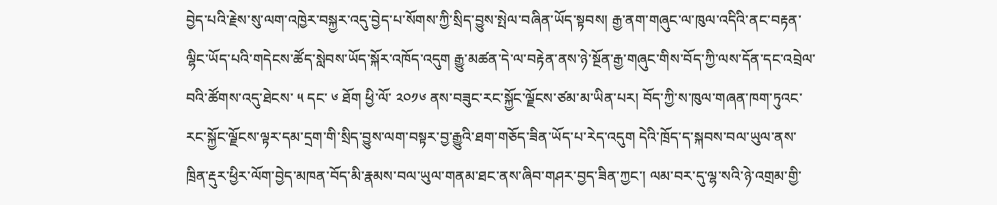བྱེད་པའི་རྗེས་སུ་ལག་འཁྱེར་བསྐྱར་འདུ་བྱེད་པ་སོགས་ཀྱི་སྲིད་བྱུས་སྤེལ་བཞིན་ཡོད་སྟབས། རྒྱ་ནག་གཞུང་ལ་ཁུལ་འདིའི་ནང་བརྟན་ལྷིང་ཡོད་པའི་གདེངས་ཚོད་སླེབས་ཡོད་སྐོར་འཁོད་འདུག རྒྱུ་མཚན་དེ་ལ་བརྟེན་ནས་ཉེ་སྔོན་རྒྱ་གཞུང་གིས་བོད་ཀྱི་ལས་དོན་དང་འབྲེལ་བའི་ཚོགས་འདུ་ཐེངས་ ༥ དང་ ༦ ཐོག ཕྱི་ལོ་ ༢༠༡༦ ནས་བཟུང་རང་སྐྱོང་ལྗོངས་ཙམ་མ་ཡིན་པར། བོད་ཀྱི་ས་ཁུལ་གཞན་ཁག་ཏུའང་རང་སྐྱོང་ལྗོངས་ལྟར་དམ་དྲག་གི་སྲིད་བྱུས་ལག་བསྟར་བྱ་རྒྱུའི་ཐག་གཅོད་ཟིན་ཡོད་པ་རེད་འདུག དེའི་ཁྲོད་ད་སྐབས་བལ་ཡུལ་ནས་ཁྲིན་རྡུར་ཕྱིར་ལོག་བྱེད་མཁན་བོད་མི་རྣམས་བལ་ཡུལ་གནམ་ཐང་ནས་ཞིབ་གཤར་བྱད་ཟིན་ཀྱང་། ལམ་བར་དུ་ལྷ་སའི་ཉེ་འགྲམ་གྱི་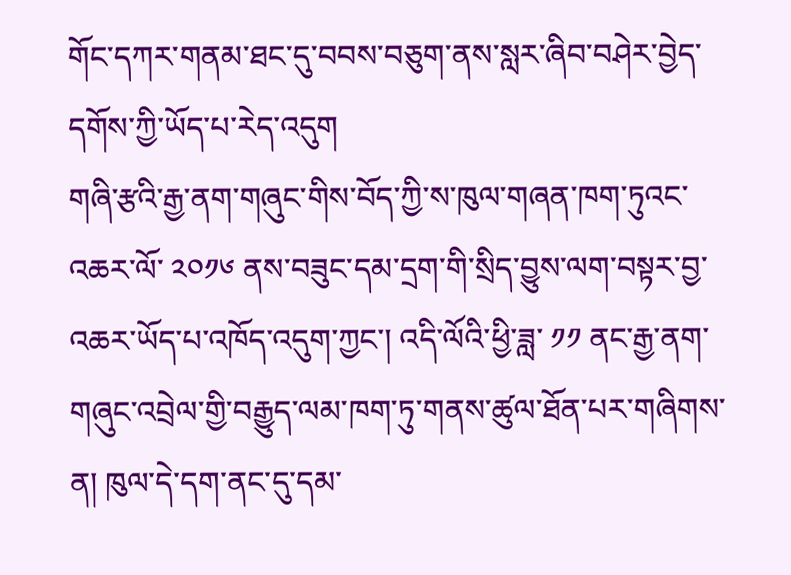གོང་དཀར་གནམ་ཐང་དུ་བབས་བཅུག་ནས་སླར་ཞིབ་བཤེར་བྱེད་དགོས་ཀྱི་ཡོད་པ་རེད་འདུག
གཞི་རྩའི་རྒྱ་ནག་གཞུང་གིས་བོད་ཀྱི་ས་ཁུལ་གཞན་ཁག་ཏུའང་འཆར་ལོ་ ༢༠༡༦ ནས་བཟུང་དམ་དྲག་གི་སྲིད་བྱུས་ལག་བསྟར་བྱ་འཆར་ཡོད་པ་འཁོད་འདུག་ཀྱང་། འདི་ལོའི་ཕྱི་ཟླ་ ༡༡ ནང་རྒྱ་ནག་གཞུང་འབྲེལ་གྱི་བརྒྱུད་ལམ་ཁག་ཏུ་གནས་ཚུལ་ཐོན་པར་གཞིགས་ན། ཁུལ་དེ་དག་ནང་དུ་དམ་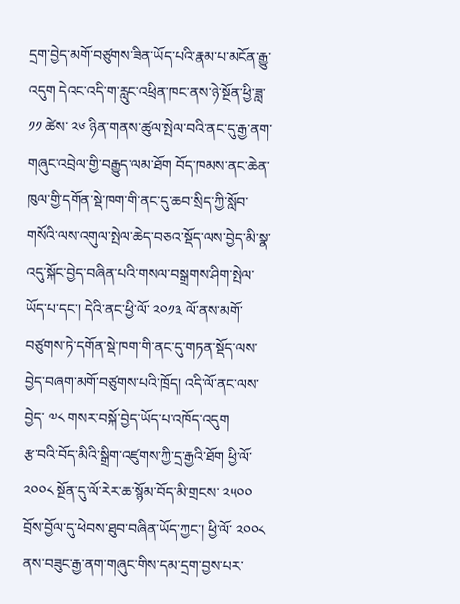དྲག་བྱེད་མགོ་བཙུགས་ཟིན་ཡོད་པའི་རྣམ་པ་མངོན་རྒྱུ་འདུག དེའང་འདི་ག་རླུང་འཕྲིན་ཁང་ནས་ཉེ་སྔོན་ཕྱི་ཟླ་ ༡༡ ཚེས་ ༢༦ ཉིན་གནས་ཚུལ་སྤེལ་བའི་ནང་དུ་རྒྱ་ནག་གཞུང་འབྲེལ་གྱི་བརྒྱུད་ལམ་ཐོག བོད་ཁམས་ནང་ཆེན་ཁུལ་གྱི་དགོན་སྡེ་ཁག་གི་ནང་དུ་ཆབ་སྲིད་ཀྱི་སློབ་གསོའི་ལས་འགུལ་སྤེལ་ཆེད་བཅའ་སྡོད་ལས་བྱེད་མི་སྣ་འདུ་སྐོང་བྱེད་བཞིན་པའི་གསལ་བསྒྲགས་ཤིག་སྤེལ་ཡོད་པ་དང་། དེའི་ནང་ཕྱི་ལོ་ ༢༠༡༣ ལོ་ནས་མགོ་བཙུགས་ཏེ་དགོན་སྡེ་ཁག་གི་ནང་དུ་གཏན་སྡོད་ལས་བྱེད་བཞག་མགོ་བཙུགས་པའི་ཁྲོད། འདི་ལོ་ནང་ལས་བྱེད་ ༧༨ གསར་བསྐོ་བྱེད་ཡོད་པ་འཁོད་འདུག
རྩ་བའི་བོད་མིའི་སྒྲིག་འཛུགས་ཀྱི་དྲ་རྒྱའི་ཐོག ཕྱི་ལོ་ ༢༠༠༨ སྔོན་དུ་ལོ་རེར་ཆ་སྙོམ་བོད་མི་གྲངས་ ༢༥༠༠ བྲོས་བྱོལ་དུ་ཕེབས་ཐུབ་བཞིན་ཡོད་ཀྱང་། ཕྱི་ལོ་ ༢༠༠༨ ནས་བཟུང་རྒྱ་ནག་གཞུང་གིས་དམ་དྲག་བྱས་པར་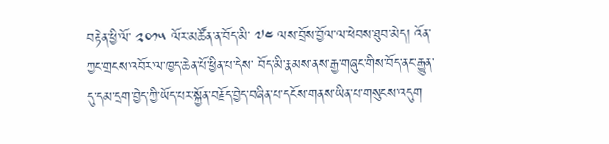བརྟེན་ཕྱི་ལོ་ ༢༠༡༥ ལོར་མཚོན་ན་བོད་མི་ ༧༤ ལས་བྲོས་བྱོལ་ལ་ཕེབས་ཐུབ་མེད། འོན་ཀྱང་གྲངས་འབོར་ལ་ཁྱད་ཆེན་པོ་ཕྱིན་པ་དེས་ བོད་མི་རྣམས་ནས་རྒྱ་གཞུང་གིས་བོད་ནང་རྒྱུན་དུ་དམ་དྲག་བྱེད་ཀྱི་ཡོད་པར་སྐྱོན་བརྗོད་བྱེད་བཞིན་པ་དངོས་གནས་ཡིན་པ་གསུངས་འདུག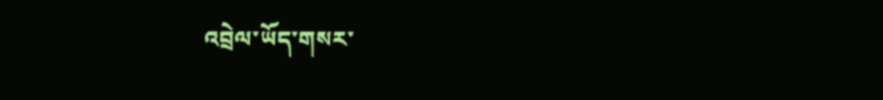འབྲེལ་ཡོད་གསར་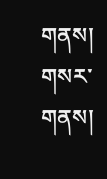གནས།
གསར་གནས།